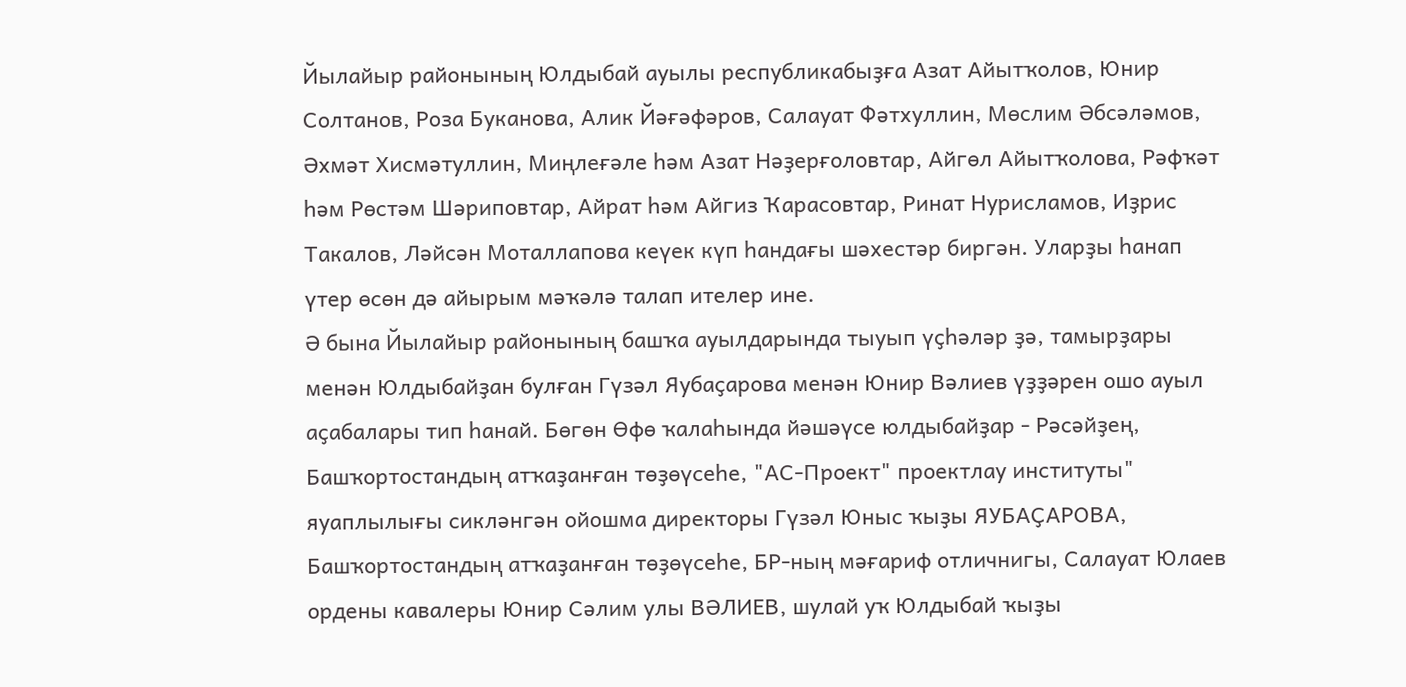Йылайыр районының Юлдыбай ауылы республикабыҙға Азат Айытҡолов, Юнир Солтанов, Роза Буканова, Алик Йәғәфәров, Салауат Фәтхуллин, Мөслим Әбсәләмов, Әхмәт Хисмәтуллин, Миңлеғәле һәм Азат Нәҙерғоловтар, Айгөл Айытҡолова, Рәфҡәт һәм Рөстәм Шәриповтар, Айрат һәм Айгиз Ҡарасовтар, Ринат Нурисламов, Иҙрис Такалов, Ләйсән Моталлапова кеүек күп һандағы шәхестәр биргән. Уларҙы һанап үтер өсөн дә айырым мәҡәлә талап ителер ине.
Ә бына Йылайыр районының башҡа ауылдарында тыуып үҫһәләр ҙә, тамырҙары менән Юлдыбайҙан булған Гүзәл Яубаҫарова менән Юнир Вәлиев үҙҙәрен ошо ауыл аҫабалары тип һанай. Бөгөн Өфө ҡалаһында йәшәүсе юлдыбайҙар - Рәсәйҙең, Башҡортостандың атҡаҙанған төҙөүсеһе, "АС-Проект" проектлау институты" яуаплылығы сикләнгән ойошма директоры Гүзәл Юныс ҡыҙы ЯУБАҪАРОВА, Башҡортостандың атҡаҙанған төҙөүсеһе, БР-ның мәғариф отличнигы, Салауат Юлаев ордены кавалеры Юнир Сәлим улы ВӘЛИЕВ, шулай уҡ Юлдыбай ҡыҙы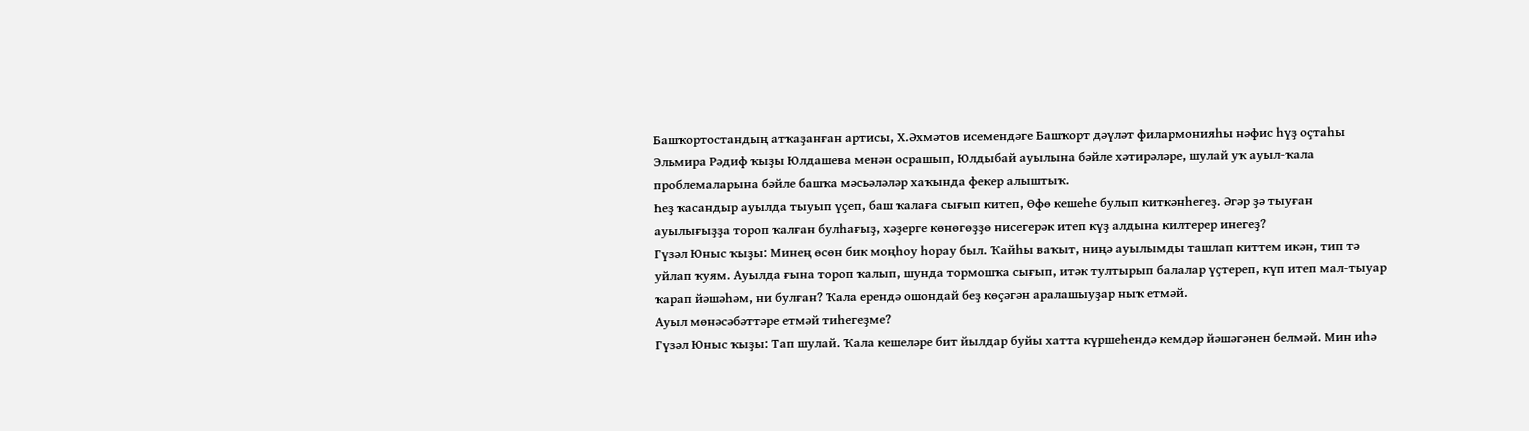Башҡортостандың атҡаҙанған артисы, Х.Әхмәтов исемендәге Башҡорт дәүләт филармонияһы нәфис һүҙ оҫтаһы Эльмира Рәдиф ҡыҙы Юлдашева менән осрашып, Юлдыбай ауылына бәйле хәтирәләре, шулай уҡ ауыл-ҡала проблемаларына бәйле башҡа мәсьәләләр хаҡында фекер алыштыҡ.
Һеҙ ҡасандыр ауылда тыуып үҫеп, баш ҡалаға сығып китеп, Өфө кешеһе булып киткәнһегеҙ. Әгәр ҙә тыуған ауылығыҙҙа тороп ҡалған булһағыҙ, хәҙерге көнөгөҙҙө нисегерәк итеп күҙ алдына килтерер инегеҙ?
Гүзәл Юныс ҡыҙы: Минең өсөн бик моңһоу һорау был. Ҡайһы ваҡыт, ниңә ауылымды ташлап киттем икән, тип тә уйлап ҡуям. Ауылда ғына тороп ҡалып, шунда тормошҡа сығып, итәк тултырып балалар үҫтереп, күп итеп мал-тыуар ҡарап йәшәһәм, ни булған? Ҡала ерендә ошондай беҙ көҫәгән аралашыуҙар ныҡ етмәй.
Ауыл мөнәсәбәттәре етмәй тиһегеҙме?
Гүзәл Юныс ҡыҙы: Тап шулай. Ҡала кешеләре бит йылдар буйы хатта күршеһендә кемдәр йәшәгәнен белмәй. Мин иһә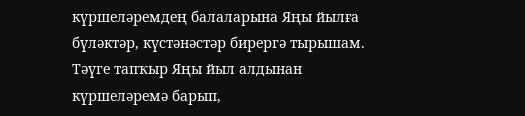күршеләремдең балаларына Яңы йылға бүләктәр, күстәнәстәр бирергә тырышам. Тәүге тапҡыр Яңы йыл алдынан күршеләремә барып,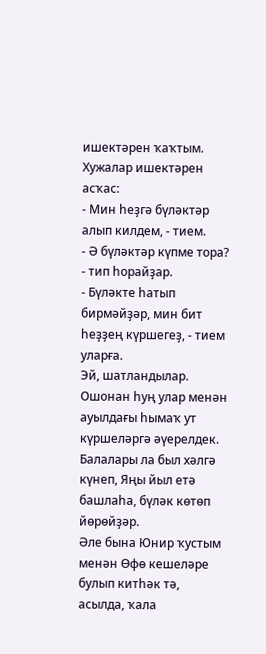ишектәрен ҡаҡтым. Хужалар ишектәрен асҡас:
- Мин һеҙгә бүләктәр алып килдем, - тием.
- Ә бүләктәр күпме тора? - тип һорайҙар.
- Бүләкте һатып бирмәйҙәр, мин бит һеҙҙең күршегеҙ, - тием уларға.
Эй, шатландылар. Ошонан һуң улар менән ауылдағы һымаҡ ут күршеләргә әүерелдек. Балалары ла был хәлгә күнеп, Яңы йыл етә башлаһа, бүләк көтөп йөрөйҙәр.
Әле бына Юнир ҡустым менән Өфө кешеләре булып китһәк тә, асылда, ҡала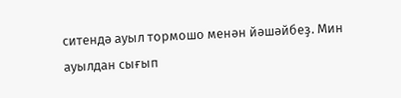ситендә ауыл тормошо менән йәшәйбеҙ. Мин ауылдан сығып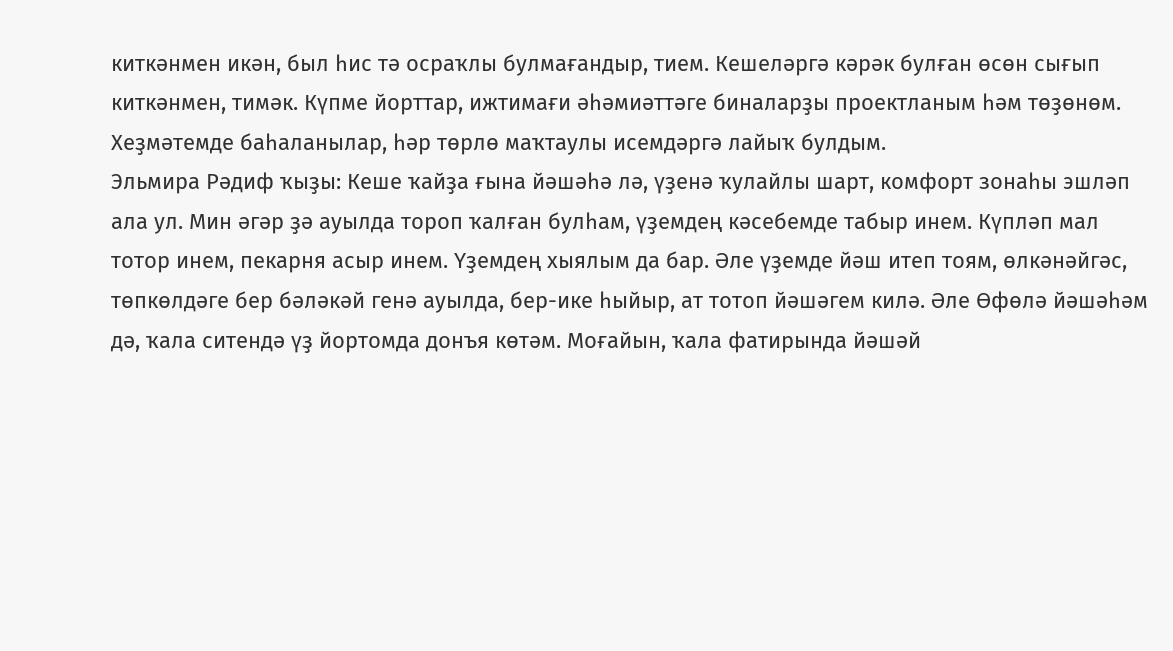киткәнмен икән, был һис тә осраҡлы булмағандыр, тием. Кешеләргә кәрәк булған өсөн сығып киткәнмен, тимәк. Күпме йорттар, ижтимағи әһәмиәттәге биналарҙы проектланым һәм төҙөнөм. Хеҙмәтемде баһаланылар, һәр төрлө маҡтаулы исемдәргә лайыҡ булдым.
Эльмира Рәдиф ҡыҙы: Кеше ҡайҙа ғына йәшәһә лә, үҙенә ҡулайлы шарт, комфорт зонаһы эшләп ала ул. Мин әгәр ҙә ауылда тороп ҡалған булһам, үҙемдең кәсебемде табыр инем. Күпләп мал тотор инем, пекарня асыр инем. Үҙемдең хыялым да бар. Әле үҙемде йәш итеп тоям, өлкәнәйгәс, төпкөлдәге бер бәләкәй генә ауылда, бер-ике һыйыр, ат тотоп йәшәгем килә. Әле Өфөлә йәшәһәм дә, ҡала ситендә үҙ йортомда донъя көтәм. Моғайын, ҡала фатирында йәшәй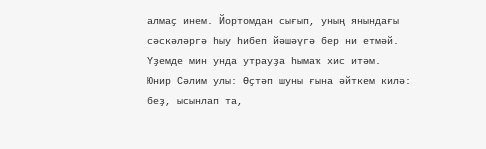алмаҫ инем. Йортомдан сығып, уның янындағы сәскәләргә һыу һибеп йәшәүгә бер ни етмәй. Үҙемде мин унда утрауҙа һымаҡ хис итәм.
Юнир Сәлим улы: Өҫтәп шуны ғына әйткем килә: беҙ, ысынлап та,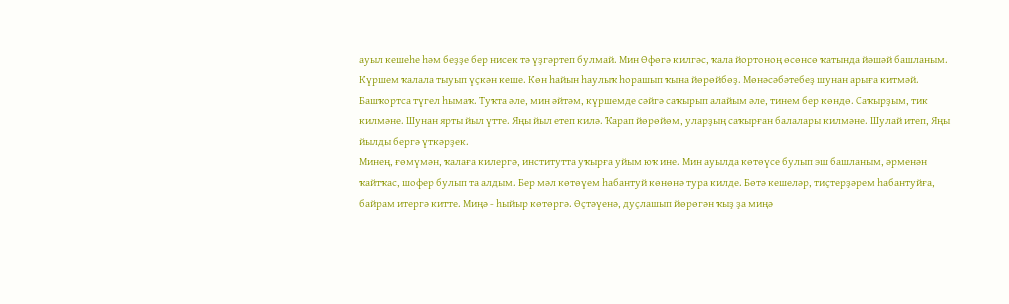ауыл кешеһе һәм беҙҙе бер нисек тә үҙгәртеп булмай. Мин Өфөгә килгәс, ҡала йортоноң өсөнсө ҡатында йәшәй башланым. Күршем ҡалала тыуып үҫкән кеше. Көн һайын һаулыҡ һорашып ҡына йөрөйбөҙ. Мөнәсәбәтебеҙ шунан арыға китмәй. Башҡортса түгел һымаҡ. Туҡта әле, мин әйтәм, күршемде сәйгә саҡырып алайым әле, тинем бер көндө. Саҡырҙым, тик килмәне. Шунан ярты йыл үтте. Яңы йыл етеп килә. Ҡарап йөрөйөм, уларҙың саҡырған балалары килмәне. Шулай итеп, Яңы йылды бергә үткәрҙек.
Минең, ғөмүмән, ҡалаға килергә, институтта уҡырға уйым юҡ ине. Мин ауылда көтөүсе булып эш башланым, әрменән ҡайтҡас, шофер булып та алдым. Бер мәл көтөүем һабантуй көнөнә тура килде. Бөтә кешеләр, тиҫтерҙәрем һабантуйға, байрам итергә китте. Миңә - һыйыр көтөргә. Өҫтәүенә, дуҫлашып йөрөгән ҡыҙ ҙа миңә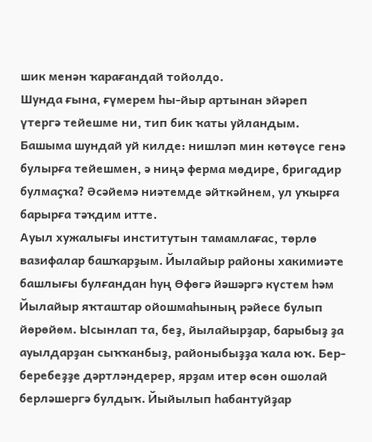шик менән ҡарағандай тойолдо.
Шунда ғына, ғүмерем һы-йыр артынан эйәреп үтергә тейешме ни, тип бик ҡаты уйландым. Башыма шундай уй килде: нишләп мин көтөүсе генә булырға тейешмен, ә ниңә ферма мөдире, бригадир булмаҫҡа? Әсәйемә ниәтемде әйткәйнем, ул уҡырға барырға тәҡдим итте.
Ауыл хужалығы институтын тамамлағас, төрлө вазифалар башҡарҙым. Йылайыр районы хакимиәте башлығы булғандан һуң Өфөгә йәшәргә күстем һәм Йылайыр яҡташтар ойошмаһының рәйесе булып йөрөйөм. Ысынлап та, беҙ, йылайырҙар, барыбыҙ ҙа ауылдарҙан сыҡҡанбыҙ, районыбыҙҙа ҡала юҡ. Бер-беребеҙҙе дәртләндерер, ярҙам итер өсөн ошолай берләшергә булдыҡ. Йыйылып һабантуйҙар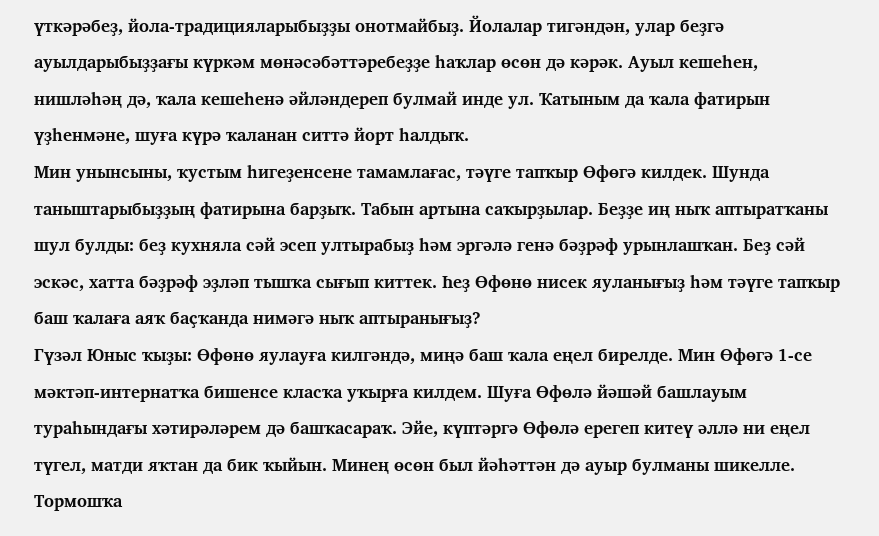үткәрәбеҙ, йола-традицияларыбыҙҙы онотмайбыҙ. Йолалар тигәндән, улар беҙгә ауылдарыбыҙҙағы күркәм мөнәсәбәттәребеҙҙе һаҡлар өсөн дә кәрәк. Ауыл кешеһен, нишләһәң дә, ҡала кешеһенә әйләндереп булмай инде ул. Ҡатыным да ҡала фатирын үҙһенмәне, шуға күрә ҡаланан ситтә йорт һалдыҡ.
Мин унынсыны, ҡустым һигеҙенсене тамамлағас, тәүге тапҡыр Өфөгә килдек. Шунда таныштарыбыҙҙың фатирына барҙыҡ. Табын артына саҡырҙылар. Беҙҙе иң ныҡ аптыратҡаны шул булды: беҙ кухняла сәй эсеп ултырабыҙ һәм эргәлә генә бәҙрәф урынлашҡан. Беҙ сәй эскәс, хатта бәҙрәф эҙләп тышҡа сығып киттек. Һеҙ Өфөнө нисек яуланығыҙ һәм тәүге тапҡыр баш ҡалаға аяҡ баҫҡанда нимәгә ныҡ аптыранығыҙ?
Гүзәл Юныс ҡыҙы: Өфөнө яулауға килгәндә, миңә баш ҡала еңел бирелде. Мин Өфөгә 1-се мәктәп-интернатҡа бишенсе класҡа уҡырға килдем. Шуға Өфөлә йәшәй башлауым тураһындағы хәтирәләрем дә башҡасараҡ. Эйе, күптәргә Өфөлә ерегеп китеү әллә ни еңел түгел, матди яҡтан да бик ҡыйын. Минең өсөн был йәһәттән дә ауыр булманы шикелле. Тормошҡа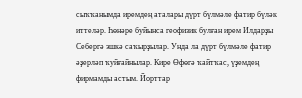сыҡҡанымда иремдең аталары дүрт бүлмәле фатир бүләк иттеләр. Һөнәре буйынса геофизик булған ирем Илдарҙы Себергә эшкә саҡырҙылар. Унда ла дүрт бүлмәле фатир әҙерләп ҡуйғайнылар. Кире Өфөгә ҡайтҡас, үҙемдең фирмамды астым. Йорттар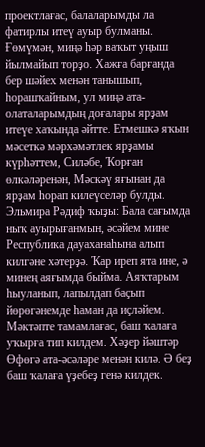проектлағас, балаларымды ла фатирлы итеү ауыр булманы. Ғөмүмән, миңә һәр ваҡыт уңыш йылмайып торҙо. Хажға барғанда бер шәйех менән танышып, һорашҡайным, ул миңә ата-олаталарымдың доғалары ярҙам итеүе хаҡында әйтте. Етмешкә яҡын мәсеткә мәрхәмәтлек ярҙамы күрһәттем, Силәбе, Ҡорған өлкәләренән, Мәскәү яғынан да ярҙам һорап килеүселәр булды.
Эльмира Рәдиф ҡыҙы: Бала сағымда ныҡ ауырығанмын, әсәйем мине Республика дауаханаһына алып килгәне хәтерҙә. Ҡар иреп ята ине, ә минең аяғымда быйма. Аяҡтарым һыуланып, лапылдап баҫып йөрөгәнемде һаман да иҫләйем. Мәктәпте тамамлағас, баш ҡалаға уҡырға тип килдем. Хәҙер йәштәр Өфөгә ата-әсәләре менән килә. Ә беҙ баш ҡалаға үҙебеҙ генә килдек.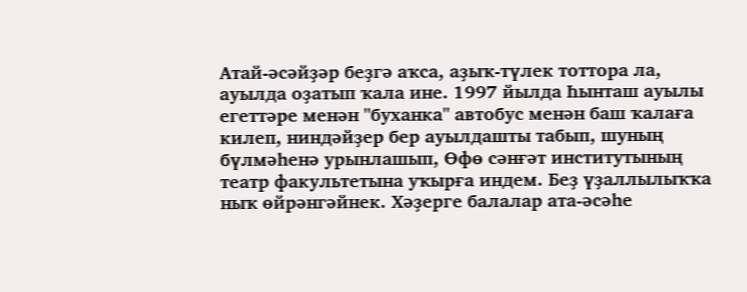Атай-әсәйҙәр беҙгә аҡса, аҙыҡ-түлек тоттора ла, ауылда оҙатып ҡала ине. 1997 йылда Һынташ ауылы егеттәре менән "буханка" автобус менән баш ҡалаға килеп, ниндәйҙер бер ауылдашты табып, шуның бүлмәһенә урынлашып, Өфө сәнғәт институтының театр факультетына уҡырға индем. Беҙ үҙаллылыҡҡа ныҡ өйрәнгәйнек. Хәҙерге балалар ата-әсәһе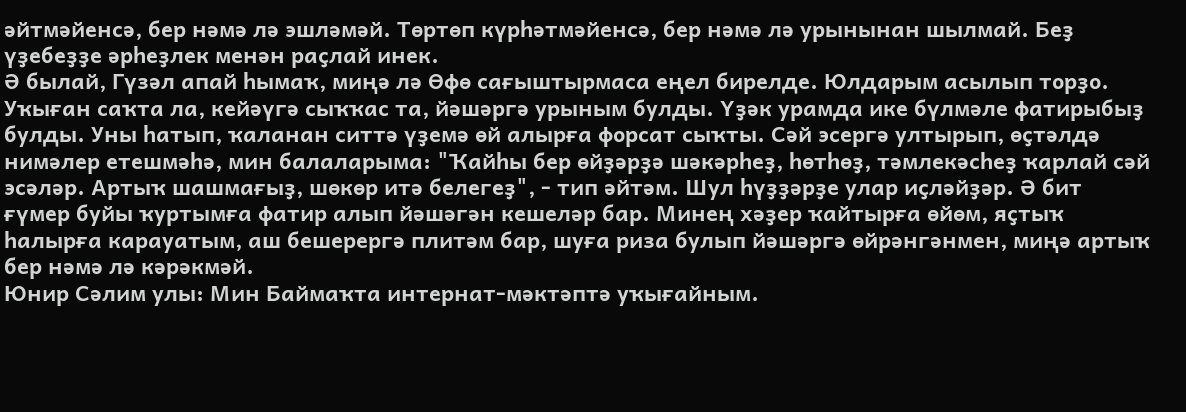әйтмәйенсә, бер нәмә лә эшләмәй. Төртөп күрһәтмәйенсә, бер нәмә лә урынынан шылмай. Беҙ үҙебеҙҙе әрһеҙлек менән раҫлай инек.
Ә былай, Гүзәл апай һымаҡ, миңә лә Өфө сағыштырмаса еңел бирелде. Юлдарым асылып торҙо. Уҡыған саҡта ла, кейәүгә сыҡҡас та, йәшәргә урыным булды. Үҙәк урамда ике бүлмәле фатирыбыҙ булды. Уны һатып, ҡаланан ситтә үҙемә өй алырға форсат сыҡты. Сәй эсергә ултырып, өҫтәлдә нимәлер етешмәһә, мин балаларыма: "Ҡайһы бер өйҙәрҙә шәкәрһеҙ, һөтһөҙ, тәмлекәсһеҙ ҡарлай сәй эсәләр. Артыҡ шашмағыҙ, шөкөр итә белегеҙ", - тип әйтәм. Шул һүҙҙәрҙе улар иҫләйҙәр. Ә бит ғүмер буйы ҡуртымға фатир алып йәшәгән кешеләр бар. Минең хәҙер ҡайтырға өйөм, яҫтыҡ һалырға карауатым, аш бешерергә плитәм бар, шуға риза булып йәшәргә өйрәнгәнмен, миңә артыҡ бер нәмә лә кәрәкмәй.
Юнир Сәлим улы: Мин Баймаҡта интернат-мәктәптә уҡығайным.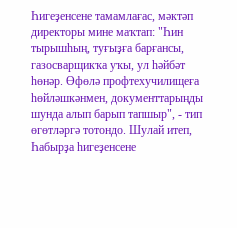Һигеҙенсене тамамлағас, мәктәп директоры мине маҡтап: "Һин тырышһың, туғыҙға барғансы, газосварщикҡа уҡы, ул һәйбәт һөнәр. Өфөлә профтехучилищеға һөйләшкәнмен, документтарыңды шунда алып барып тапшыр", - тип өгөтләргә тотондо. Шулай итеп, Һабырҙа һигеҙенсене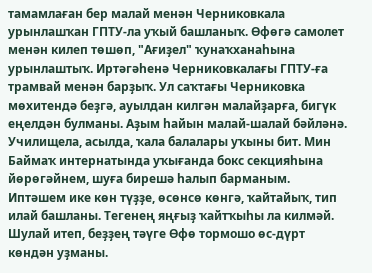тамамлаған бер малай менән Черниковкала урынлашҡан ГПТУ-ла уҡый башланыҡ. Өфөгә самолет менән килеп төшөп, "Ағиҙел" ҡунаҡханаһына урынлаштыҡ. Иртәгәһенә Черниковкалағы ГПТУ-ға трамвай менән барҙыҡ. Ул саҡтағы Черниковка мөхитендә беҙгә, ауылдан килгән малайҙарға, бигүк еңелдән булманы. Аҙым һайын малай-шалай бәйләнә. Училищела, асылда, ҡала балалары уҡыны бит. Мин Баймаҡ интернатында уҡығанда бокс секцияһына йөрөгәйнем, шуға бирешә һалып барманым. Иптәшем ике көн түҙҙе, өсөнсө көнгә, ҡайтайыҡ, тип илай башланы. Тегенең яңғыҙ ҡайтҡыһы ла килмәй.
Шулай итеп, беҙҙең тәүге Өфө тормошо өс-дүрт көндән уҙманы.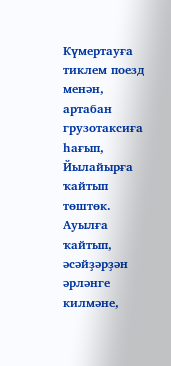Күмертауға тиклем поезд менән, артабан грузотаксиға һағып, Йылайырға ҡайтып төштөк. Ауылға ҡайтып, әсәйҙәрҙән әрләнге килмәне,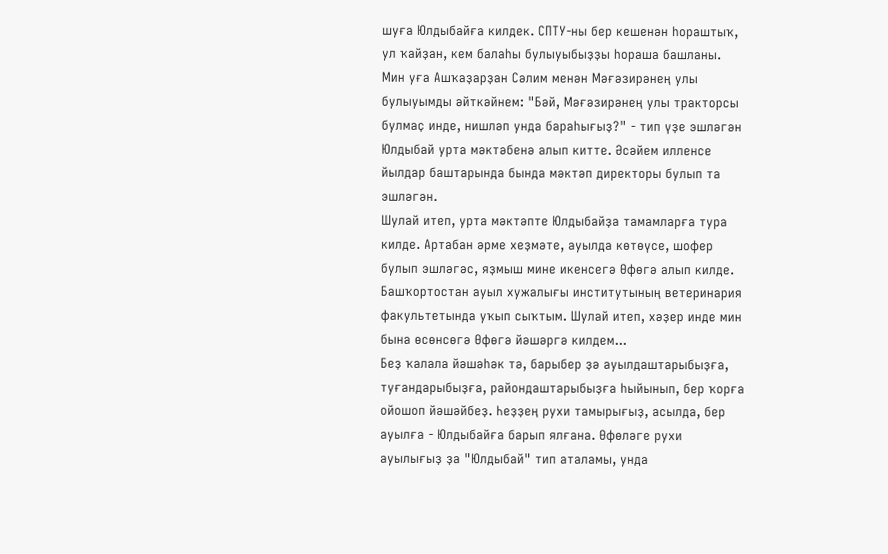шуға Юлдыбайға килдек. СПТУ-ны бер кешенән һораштыҡ, ул ҡайҙан, кем балаһы булыуыбыҙҙы һораша башланы. Мин уға Ашҡаҙарҙан Сәлим менән Мәғәзирәнең улы булыуымды әйткәйнем: "Бәй, Мәғәзирәнең улы тракторсы булмаҫ инде, нишләп унда бараһығыҙ?" - тип үҙе эшләгән Юлдыбай урта мәктәбенә алып китте. Әсәйем илленсе йылдар баштарында бында мәктәп директоры булып та эшләгән.
Шулай итеп, урта мәктәпте Юлдыбайҙа тамамларға тура килде. Артабан әрме хеҙмәте, ауылда көтөүсе, шофер булып эшләгәс, яҙмыш мине икенсегә Өфөгә алып килде. Башҡортостан ауыл хужалығы институтының ветеринария факультетында уҡып сыҡтым. Шулай итеп, хәҙер инде мин бына өсөнсөгә Өфөгә йәшәргә килдем...
Беҙ ҡалала йәшәһәк тә, барыбер ҙә ауылдаштарыбыҙға, туғандарыбыҙға, райондаштарыбыҙға һыйынып, бер ҡорға ойошоп йәшәйбеҙ. Һеҙҙең рухи тамырығыҙ, асылда, бер ауылға - Юлдыбайға барып ялғана. Өфөләге рухи ауылығыҙ ҙа "Юлдыбай" тип аталамы, унда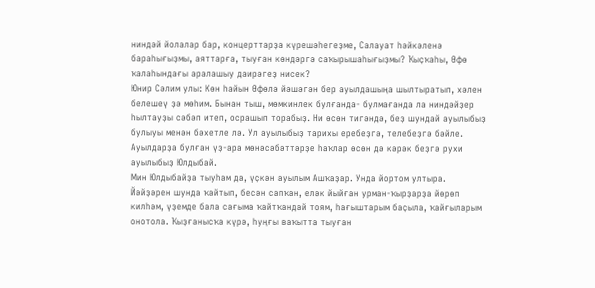ниндәй йолалар бар, концерттарҙа күрешәһегеҙме, Салауат һәйкәленә бараһығыҙмы, аяттарға, тыуған көндәргә саҡырышаһығыҙмы? Ҡыҫҡаһы, Өфө ҡалаһындағы аралашыу даирәгеҙ нисек?
Юнир Сәлим улы: Көн һайын Өфөлә йәшәгән бер ауылдашыңа шылтыратып, хәлен белешеү ҙә мөһим. Бынан тыш, мөмкинлек булғанда- булмағанда ла ниндәйҙер һылтауҙы сәбәп итеп, осрашып торабыҙ. Ни өсөн тигәндә, беҙ шундай ауылыбыҙ булыуы менән бәхетле лә. Ул ауылыбыҙ тарихы еребеҙгә, телебеҙгә бәйле. Ауылдарҙа булған үҙ-ара мөнәсәбәттәрҙе һаҡлар өсөн дә кәрәк беҙгә рухи ауылыбыҙ Юлдыбай.
Мин Юлдыбайҙа тыуһам да, үҫкән ауылым Ашҡаҙар. Унда йортом ултыра. Йәйҙәрен шунда ҡайтып, бесән сапҡан, еләк йыйған урман-ҡырҙарҙа йөрөп килһәм, үҙемде бала сағыма ҡайтҡандай тоям, һағыштарым баҫыла, ҡайғыларым онотола. Ҡыҙғанысҡа күрә, һуңғы ваҡытта тыуған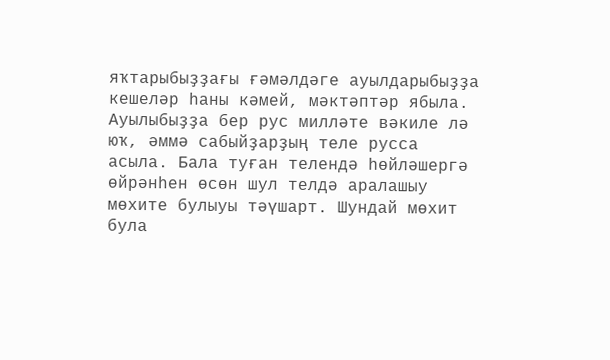яҡтарыбыҙҙағы ғәмәлдәге ауылдарыбыҙҙа кешеләр һаны кәмей, мәктәптәр ябыла. Ауылыбыҙҙа бер рус милләте вәкиле лә юҡ, әммә сабыйҙарҙың теле русса асыла. Бала туған телендә һөйләшергә өйрәнһен өсөн шул телдә аралашыу мөхите булыуы тәүшарт. Шундай мөхит була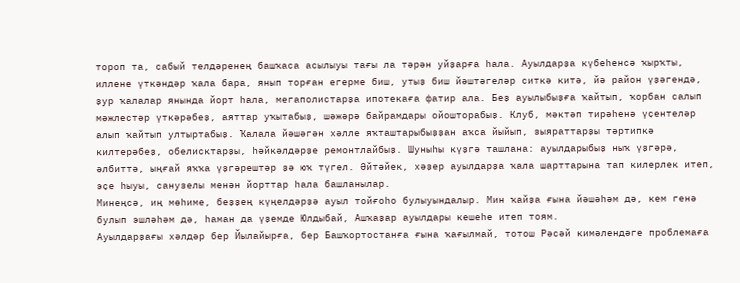тороп та, сабый телдәренең башҡаса асылыуы тағы ла тәрән уйҙарға һала. Ауылдарҙа күбеһенсә ҡырҡты, иллене үткәндәр ҡала бара, янып торған егерме биш, утыҙ биш йәштәгеләр ситкә китә, йә район үҙәгендә, ҙур ҡалалар янында йорт һала, мегаполистарҙа ипотекаға фатир ала. Беҙ ауылыбыҙға ҡайтып, ҡорбан салып мәжлестәр үткәрәбеҙ, аяттар уҡытабыҙ, шәжәрә байрамдары ойошторабыҙ. Клуб, мәктәп тирәһенә үҫентеләр алып ҡайтып ултыртабыҙ. Ҡалала йәшәгән хәлле яҡташтарыбыҙҙан аҡса йыйып, зыяраттарҙы тәртипкә килтерәбеҙ, обелисктарҙы, һәйкәлдәрҙе ремонтлайбыҙ. Шуныһы күҙгә ташлана: ауылдарыбыҙ ныҡ үҙгәрә, әлбиттә, ыңғай яҡҡа үҙгәрештәр ҙә юҡ түгел. Әйтәйек, хәҙер ауылдарҙа ҡала шарттарына тап килерлек итеп, эҫе һыуы, санузелы менән йорттар һала башланылар.
Минеңсә, иң мөһиме, беҙҙең күңелдәрҙә ауыл тойғоһо булыуындалыр. Мин ҡайҙа ғына йәшәһәм дә, кем генә булып эшләһәм дә, һаман да үҙемде Юлдыбай, Ашҡаҙар ауылдары кешеһе итеп тоям.
Ауылдарҙағы хәлдәр бер Йылайырға, бер Башҡортостанға ғына ҡағылмай, тотош Рәсәй кимәлендәге проблемаға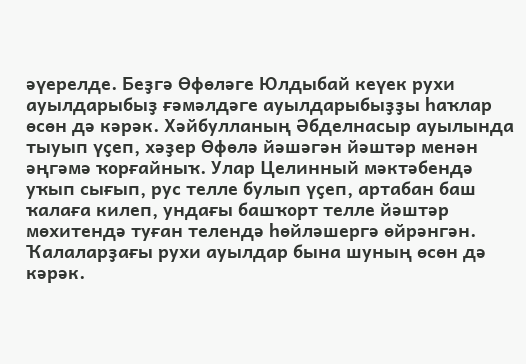әүерелде. Беҙгә Өфөләге Юлдыбай кеүек рухи ауылдарыбыҙ ғәмәлдәге ауылдарыбыҙҙы һаҡлар өсөн дә кәрәк. Хәйбулланың Әбделнасыр ауылында тыуып үҫеп, хәҙер Өфөлә йәшәгән йәштәр менән әңгәмә ҡорғайныҡ. Улар Целинный мәктәбендә уҡып сығып, рус телле булып үҫеп, артабан баш ҡалаға килеп, ундағы башҡорт телле йәштәр мөхитендә туған телендә һөйләшергә өйрәнгән. Ҡалаларҙағы рухи ауылдар бына шуның өсөн дә кәрәк.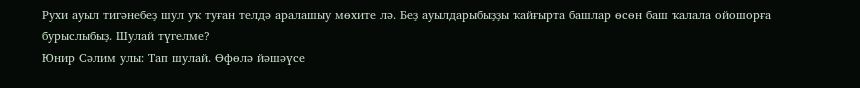Рухи ауыл тигәнебеҙ шул уҡ туған телдә аралашыу мөхите лә. Беҙ ауылдарыбыҙҙы ҡайғырта башлар өсөн баш ҡалала ойошорға бурыслыбыҙ. Шулай түгелме?
Юнир Сәлим улы: Тап шулай. Өфөлә йәшәүсе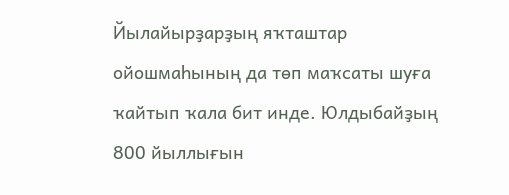Йылайырҙарҙың яҡташтар ойошмаһының да төп маҡсаты шуға ҡайтып ҡала бит инде. Юлдыбайҙың 800 йыллығын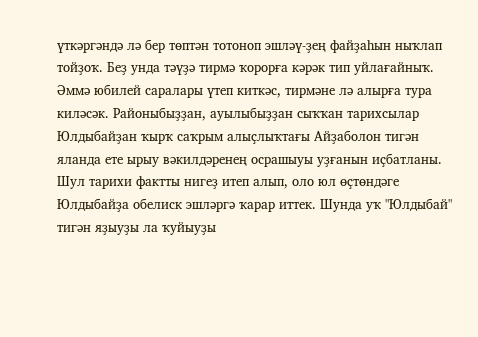үткәргәндә лә бер төптән тотоноп эшләү-ҙең файҙаһын ныҡлап тойҙоҡ. Беҙ унда тәүҙә тирмә ҡорорға кәрәк тип уйлағайныҡ. Әммә юбилей саралары үтеп киткәс, тирмәне лә алырға тура киләсәк. Районыбыҙҙан, ауылыбыҙҙан сыҡҡан тарихсылар Юлдыбайҙан ҡырҡ саҡрым алыҫлыҡтағы Айҙаболон тигән яланда ете ырыу вәкилдәренең осрашыуы уҙғанын иҫбатланы. Шул тарихи фактты нигеҙ итеп алып, оло юл өҫтөндәге Юлдыбайҙа обелиск эшләргә ҡарар иттек. Шунда уҡ "Юлдыбай" тигән яҙыуҙы ла ҡуйыуҙы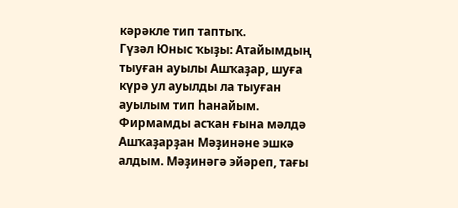кәрәкле тип таптыҡ.
Гүзәл Юныс ҡыҙы: Атайымдың тыуған ауылы Ашҡаҙар, шуға күрә ул ауылды ла тыуған ауылым тип һанайым. Фирмамды асҡан ғына мәлдә Ашҡаҙарҙан Мәҙинәне эшкә алдым. Мәҙинәгә эйәреп, тағы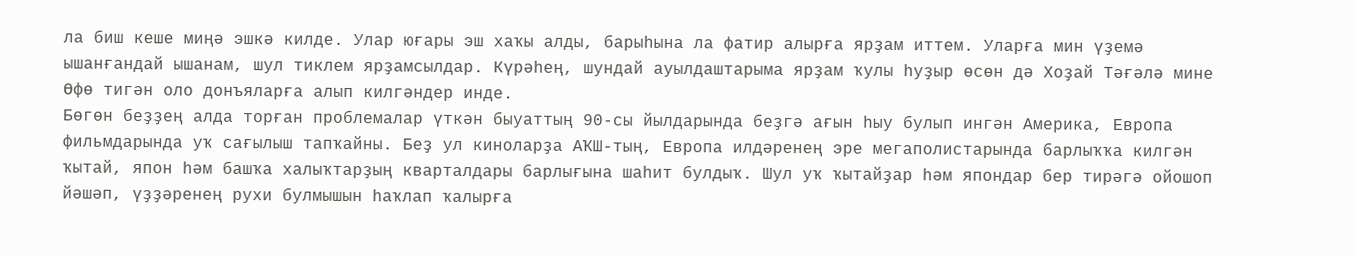ла биш кеше миңә эшкә килде. Улар юғары эш хаҡы алды, барыһына ла фатир алырға ярҙам иттем. Уларға мин үҙемә ышанғандай ышанам, шул тиклем ярҙамсылдар. Күрәһең, шундай ауылдаштарыма ярҙам ҡулы һуҙыр өсөн дә Хоҙай Тәғәлә мине Өфө тигән оло донъяларға алып килгәндер инде.
Бөгөн беҙҙең алда торған проблемалар үткән быуаттың 90-сы йылдарында беҙгә ағын һыу булып ингән Америка, Европа фильмдарында уҡ сағылыш тапҡайны. Беҙ ул киноларҙа АҠШ-тың, Европа илдәренең эре мегаполистарында барлыҡҡа килгән ҡытай, япон һәм башҡа халыҡтарҙың кварталдары барлығына шаһит булдыҡ. Шул уҡ ҡытайҙар һәм япондар бер тирәгә ойошоп йәшәп, үҙҙәренең рухи булмышын һаҡлап ҡалырға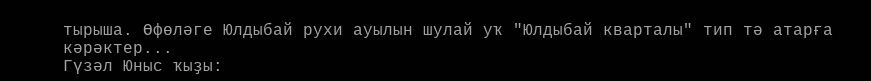тырыша. Өфөләге Юлдыбай рухи ауылын шулай уҡ "Юлдыбай кварталы" тип тә атарға кәрәктер...
Гүзәл Юныс ҡыҙы: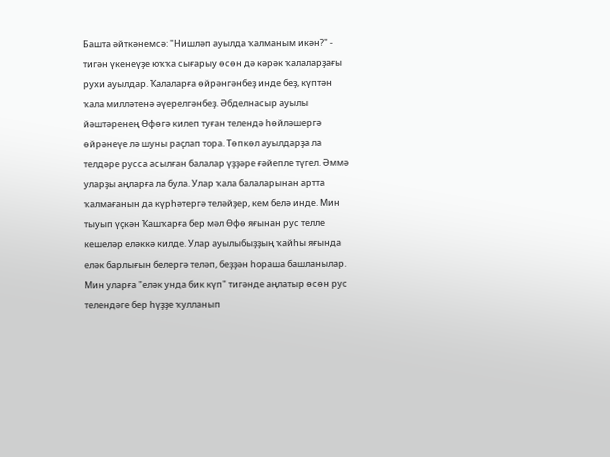Башта әйткәнемсә: "Нишләп ауылда ҡалманым икән?" - тигән үкенеүҙе юҡҡа сығарыу өсөн дә кәрәк ҡалаларҙағы рухи ауылдар. Ҡалаларға өйрәнгәнбеҙ инде беҙ, күптән ҡала милләтенә әүерелгәнбеҙ. Әбделнасыр ауылы йәштәренең Өфөгә килеп туған телендә һөйләшергә өйрәнеүе лә шуны раҫлап тора. Төпкөл ауылдарҙа ла телдәре русса асылған балалар үҙҙәре ғәйепле түгел. Әммә уларҙы аңларға ла була. Улар ҡала балаларынан артта ҡалмағанын да күрһәтергә теләйҙер, кем белә инде. Мин тыуып үҫкән Ҡашҡарға бер мәл Өфө яғынан рус телле кешеләр еләккә килде. Улар ауылыбыҙҙың ҡайһы яғында еләк барлығын белергә теләп, беҙҙән һораша башланылар. Мин уларға "еләк унда бик күп" тигәнде аңлатыр өсөн рус телендәге бер һүҙҙе ҡулланып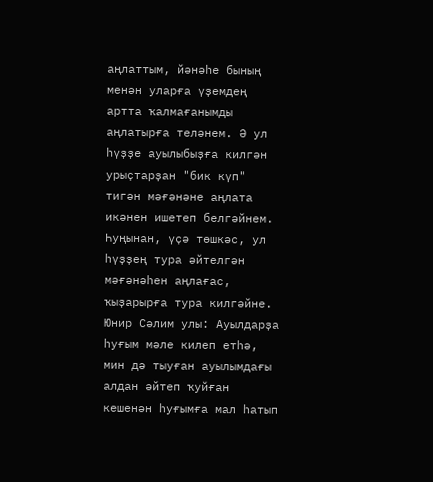аңлаттым, йәнәһе бының менән уларға үҙемдең артта ҡалмағанымды аңлатырға теләнем. Ә ул һүҙҙе ауылыбыҙға килгән урыҫтарҙан "бик күп" тигән мәғәнәне аңлата икәнен ишетеп белгәйнем. Һуңынан, үҫә төшкәс, ул һүҙҙең тура әйтелгән мәғәнәһен аңлағас, ҡыҙарырға тура килгәйне.
Юнир Сәлим улы: Ауылдарҙа һуғым мәле килеп етһә, мин дә тыуған ауылымдағы алдан әйтеп ҡуйған кешенән һуғымға мал һатып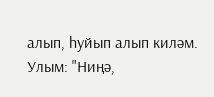алып, һуйып алып киләм. Улым: "Ниңә,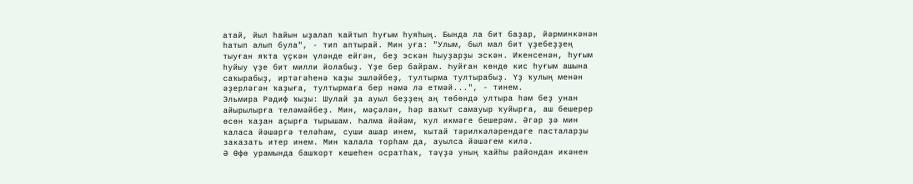атай, йыл һайын ыҙалап ҡайтып һуғым һуяһың. Бында ла бит баҙар, йәрминкәнән һатып алып була", - тип аптырай. Мин уға: "Улым, был мал бит үҙебеҙҙең тыуған яҡта үҫкән үләнде ейгән, беҙ эскән һыуҙарҙы эскән. Икенсенән, һуғым һуйыу үҙе бит милли йолабыҙ. Үҙе бер байрам. Һуйған көндө кис һуғым ашына саҡырабыҙ, иртәгәһенә ҡаҙы эшләйбеҙ, тултырма тултырабыҙ. Үҙ ҡулың менән әҙерләгән ҡаҙыға, тултырмаға бер нәмә лә етмәй...", - тинем.
Эльмира Рәдиф ҡыҙы: Шулай ҙа ауыл беҙҙең аң төбөндә ултыра һәм беҙ унан айырылырға теләмәйбеҙ. Мин, мәҫәлән, һәр ваҡыт самауыр ҡуйырға, аш бешерер өсөн ҡаҙан аҫырға тырышам. Һалма йәйәм, ҡул икмәге бешерәм. Әгәр ҙә мин ҡаласа йәшәргә теләһәм, суши ашар инем, ҡытай тәрилкәләрендәге пасталарҙы заказать итер инем. Мин ҡалала торһам да, ауылса йәшәгем килә.
Ә Өфө урамында башҡорт кешеһен осратһаҡ, тәүҙә уның ҡайһы райондан икәнен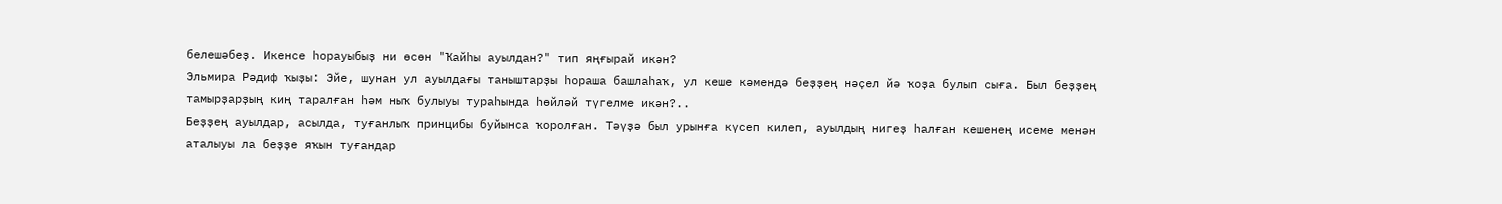белешәбеҙ. Икенсе һорауыбыҙ ни өсөн "Ҡайһы ауылдан?" тип яңғырай икән?
Эльмира Рәдиф ҡыҙы: Эйе, шунан ул ауылдағы таныштарҙы һораша башлаһаҡ, ул кеше кәмендә беҙҙең нәҫел йә ҡоҙа булып сыға. Был беҙҙең тамырҙарҙың киң таралған һәм ныҡ булыуы тураһында һөйләй түгелме икән?..
Беҙҙең ауылдар, асылда, туғанлыҡ принцибы буйынса ҡоролған. Тәүҙә был урынға күсеп килеп, ауылдың нигеҙ һалған кешенең исеме менән аталыуы ла беҙҙе яҡын туғандар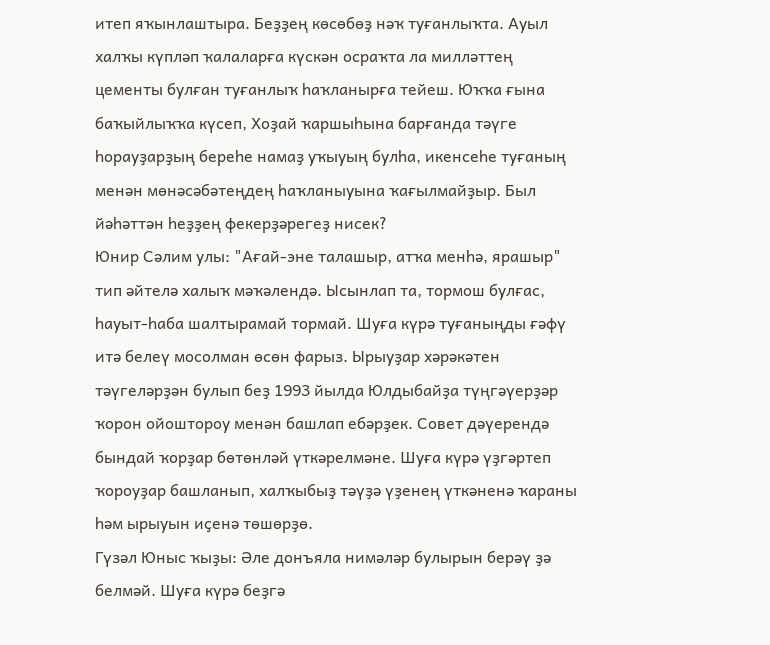итеп яҡынлаштыра. Беҙҙең көсөбөҙ нәҡ туғанлыҡта. Ауыл халҡы күпләп ҡалаларға күскән осраҡта ла милләттең цементы булған туғанлыҡ һаҡланырға тейеш. Юҡҡа ғына баҡыйлыҡҡа күсеп, Хоҙай ҡаршыһына барғанда тәүге һорауҙарҙың береһе намаҙ уҡыуың булһа, икенсеһе туғаның менән мөнәсәбәтеңдең һаҡланыуына ҡағылмайҙыр. Был йәһәттән һеҙҙең фекерҙәрегеҙ нисек?
Юнир Сәлим улы: "Ағай-эне талашыр, атҡа менһә, ярашыр" тип әйтелә халыҡ мәҡәлендә. Ысынлап та, тормош булғас, һауыт-һаба шалтырамай тормай. Шуға күрә туғаныңды ғәфү итә белеү мосолман өсөн фарыз. Ырыуҙар хәрәкәтен тәүгеләрҙән булып беҙ 1993 йылда Юлдыбайҙа түңгәүерҙәр ҡорон ойоштороу менән башлап ебәрҙек. Совет дәүерендә бындай ҡорҙар бөтөнләй үткәрелмәне. Шуға күрә үҙгәртеп ҡороуҙар башланып, халҡыбыҙ тәүҙә үҙенең үткәненә ҡараны һәм ырыуын иҫенә төшөрҙө.
Гүзәл Юныс ҡыҙы: Әле донъяла нимәләр булырын берәү ҙә белмәй. Шуға күрә беҙгә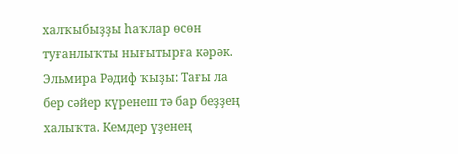халҡыбыҙҙы һаҡлар өсөн туғанлыҡты нығытырға кәрәк.
Эльмира Рәдиф ҡыҙы: Тағы ла бер сәйер күренеш тә бар беҙҙең халыҡта. Кемдер үҙенең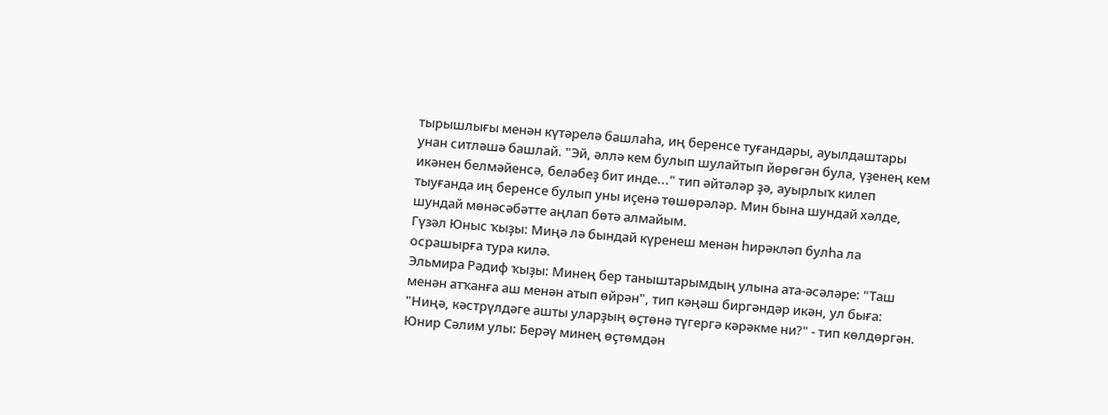тырышлығы менән күтәрелә башлаһа, иң беренсе туғандары, ауылдаштары унан ситләшә башлай. "Эй, әллә кем булып шулайтып йөрөгән була, үҙенең кем икәнен белмәйенсә, беләбеҙ бит инде..." тип әйтәләр ҙә, ауырлыҡ килеп тыуғанда иң беренсе булып уны иҫенә төшөрәләр. Мин бына шундай хәлде, шундай мөнәсәбәтте аңлап бөтә алмайым.
Гүзәл Юныс ҡыҙы: Миңә лә бындай күренеш менән һирәкләп булһа ла осрашырға тура килә.
Эльмира Рәдиф ҡыҙы: Минең бер таныштарымдың улына ата-әсәләре: "Таш менән атҡанға аш менән атып өйрән", тип кәңәш биргәндәр икән, ул быға: "Ниңә, кәстрүлдәге ашты уларҙың өҫтөнә түгергә кәрәкме ни?" - тип көлдөргән.
Юнир Сәлим улы: Берәү минең өҫтөмдән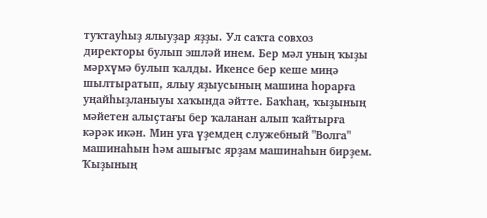туҡтауһыҙ ялыуҙар яҙҙы. Ул саҡта совхоз директоры булып эшләй инем. Бер мәл уның ҡыҙы мәрхүмә булып ҡалды. Икенсе бер кеше миңә шылтыратып, ялыу яҙыусының машина һорарға уңайһыҙланыуы хаҡында әйтте. Баҡһаң, ҡыҙының мәйетен алыҫтағы бер ҡаланан алып ҡайтырға кәрәк икән. Мин уға үҙемдең служебный "Волга" машинаһын һәм ашығыс ярҙам машинаһын бирҙем. Ҡыҙының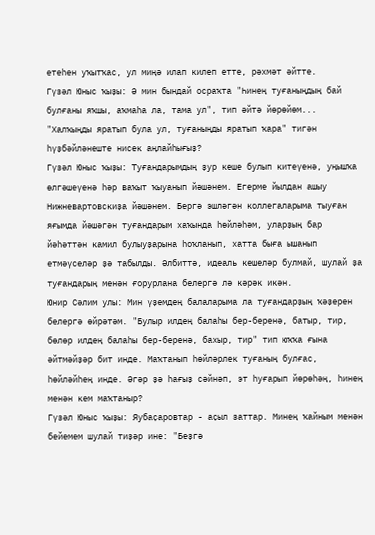етеһен уҡытҡас, ул миңә илап килеп етте, рәхмәт әйтте.
Гүзәл Юныс ҡыҙы: Ә мин бындай осраҡта "Һинең туғаныңдың бай булғаны яҡшы, аҡмаһа ла, тама ул", тип әйтә йөрөйөм...
"Халҡыңды яратып була ул, туғаныңды яратып ҡара" тигән һүҙбәйләнеште нисек аңлайһығыҙ?
Гүзәл Юныс ҡыҙы: Туғандарымдың ҙур кеше булып китеүенә, уңышҡа өлгәшеүенә һәр ваҡыт ҡыуанып йәшәнем. Егерме йылдан ашыу Нижневартовскиҙа йәшәнем. Бергә эшләгән коллегаларыма тыуған яғымда йәшәгән туғандарым хаҡында һөйләһәм, уларҙың бар йәһәттән камил булыуҙарына һоҡланып, хатта быға ышанып етмәүселәр ҙә табылды. Әлбиттә, идеаль кешеләр булмай, шулай ҙа туғандарың менән ғорурлана белергә лә кәрәк икән.
Юнир Сәлим улы: Мин үҙемдең балаларыма ла туғандарҙың ҡәҙерен белергә өйрәтәм. "Булыр илдең балаһы бер-беренә, батыр, тир, бөлөр илдең балаһы бер-беренә, бахыр, тир" тип юҡҡа ғына әйтмәйҙәр бит инде. Маҡтанып һөйләрлек туғаның булғас, һөйләйһең инде. Әгәр ҙә һағыҙ сәйнәп, эт һуғарып йөрөһәң, һинең менән кем маҡтаныр?
Гүзәл Юныс ҡыҙы: Яубаҫаровтар - аҫыл заттар. Минең ҡайным менән бейемем шулай тиҙәр ине: "Беҙгә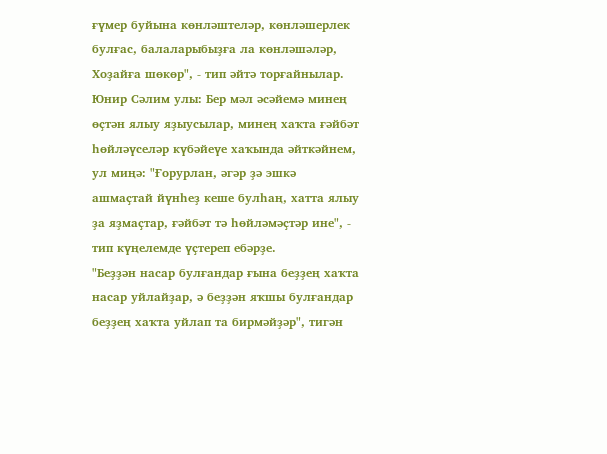ғүмер буйына көнләштеләр, көнләшерлек булғас, балаларыбыҙға ла көнләшәләр, Хоҙайға шөкөр", - тип әйтә торғайнылар.
Юнир Сәлим улы: Бер мәл әсәйемә минең өҫтән ялыу яҙыусылар, минең хаҡта ғәйбәт һөйләүселәр күбәйеүе хаҡында әйткәйнем, ул миңә: "Ғорурлан, әгәр ҙә эшкә ашмаҫтай йүнһеҙ кеше булһаң, хатта ялыу ҙа яҙмаҫтар, ғәйбәт тә һөйләмәҫтәр ине", - тип күңелемде үҫтереп ебәрҙе.
"Беҙҙән насар булғандар ғына беҙҙең хаҡта насар уйлайҙар, ә беҙҙән яҡшы булғандар беҙҙең хаҡта уйлап та бирмәйҙәр", тигән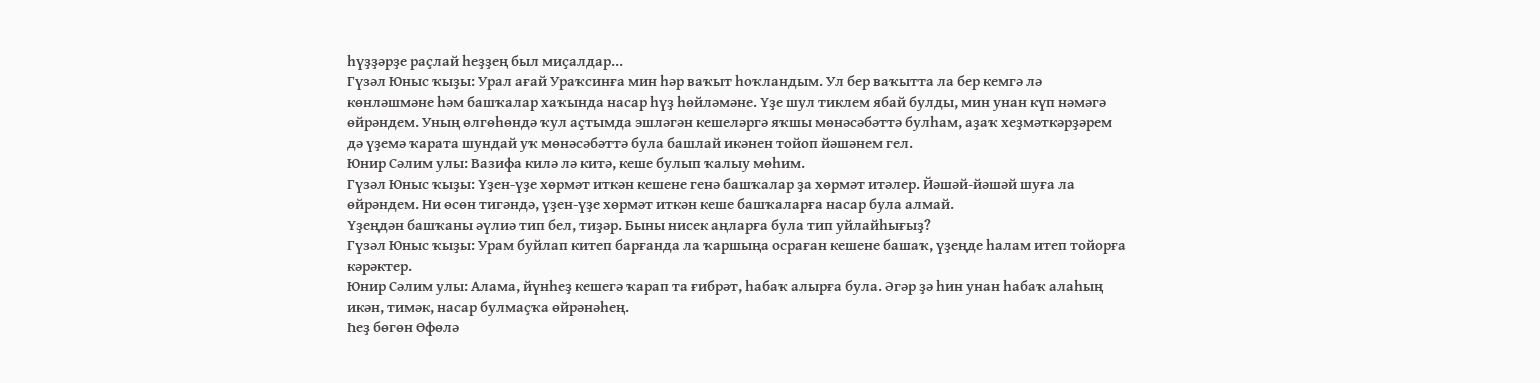һүҙҙәрҙе раҫлай һеҙҙең был миҫалдар...
Гүзәл Юныс ҡыҙы: Урал ағай Ураҡсинға мин һәр ваҡыт һоҡландым. Ул бер ваҡытта ла бер кемгә лә көнләшмәне һәм башҡалар хаҡында насар һүҙ һөйләмәне. Үҙе шул тиклем ябай булды, мин унан күп нәмәгә өйрәндем. Уның өлгөһөндә ҡул аҫтымда эшләгән кешеләргә яҡшы мөнәсәбәттә булһам, аҙаҡ хеҙмәткәрҙәрем дә үҙемә ҡарата шундай уҡ мөнәсәбәттә була башлай икәнен тойоп йәшәнем гел.
Юнир Сәлим улы: Вазифа килә лә китә, кеше булып ҡалыу мөһим.
Гүзәл Юныс ҡыҙы: Үҙен-үҙе хөрмәт иткән кешене генә башҡалар ҙа хөрмәт итәлер. Йәшәй-йәшәй шуға ла өйрәндем. Ни өсөн тигәндә, үҙен-үҙе хөрмәт иткән кеше башҡаларға насар була алмай.
Үҙеңдән башҡаны әүлиә тип бел, тиҙәр. Быны нисек аңларға була тип уйлайһығыҙ?
Гүзәл Юныс ҡыҙы: Урам буйлап китеп барғанда ла ҡаршыңа осраған кешене башаҡ, үҙеңде һалам итеп тойорға кәрәктер.
Юнир Сәлим улы: Алама, йүнһеҙ кешегә ҡарап та ғибрәт, һабаҡ алырға була. Әгәр ҙә һин унан һабаҡ алаһың икән, тимәк, насар булмаҫҡа өйрәнәһең.
Һеҙ бөгөн Өфөлә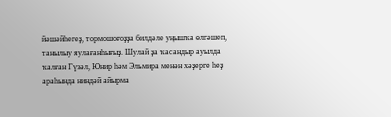йәшәйһегеҙ, тормошоғоҙҙа билдәле уңышҡа өлгәшеп, танылыу яулағанһығыҙ. Шулай ҙа ҡасандыр ауылда ҡалған Гүзәл, Юнир һәм Эльмира менән хәҙерге һеҙ араһында ниндәй айырма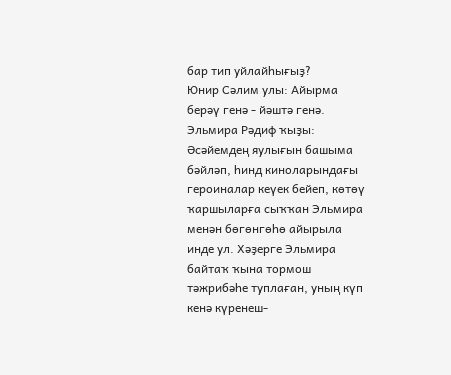бар тип уйлайһығыҙ?
Юнир Сәлим улы: Айырма берәү генә - йәштә генә.
Эльмира Рәдиф ҡыҙы: Әсәйемдең яулығын башыма бәйләп, һинд киноларындағы героиналар кеүек бейеп, көтөү ҡаршыларға сыҡҡан Эльмира менән бөгөнгөһө айырыла инде ул. Хәҙерге Эльмира байтаҡ ҡына тормош тәжрибәһе туплаған, уның күп кенә күренеш-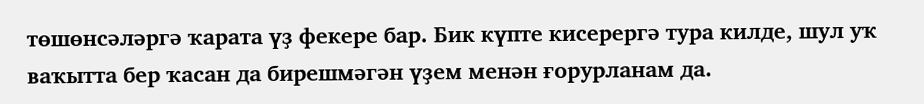төшөнсәләргә ҡарата үҙ фекере бар. Бик күпте кисерергә тура килде, шул уҡ ваҡытта бер ҡасан да бирешмәгән үҙем менән ғорурланам да.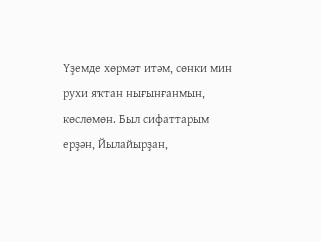Үҙемде хөрмәт итәм, сөнки мин рухи яҡтан нығынғанмын, көслөмөн. Был сифаттарым ерҙән, Йылайырҙан,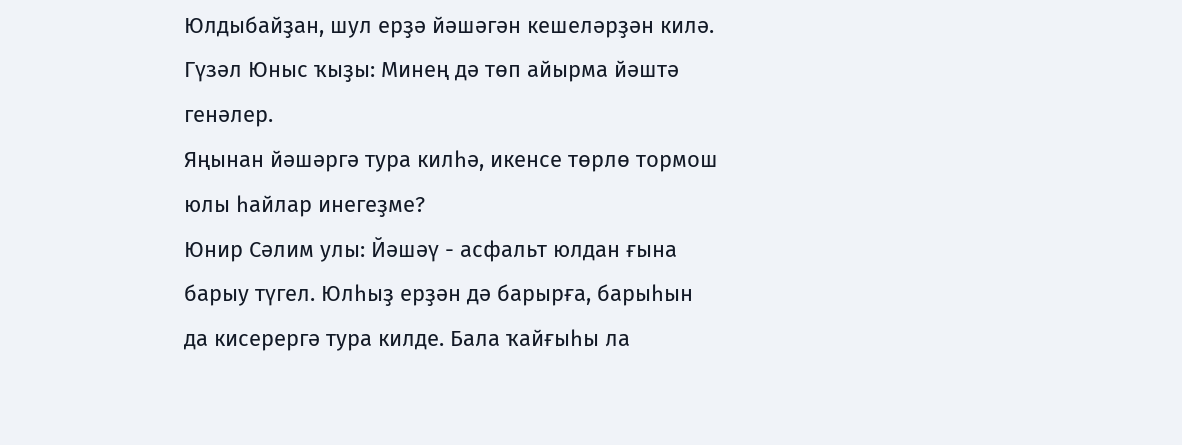Юлдыбайҙан, шул ерҙә йәшәгән кешеләрҙән килә.
Гүзәл Юныс ҡыҙы: Минең дә төп айырма йәштә генәлер.
Яңынан йәшәргә тура килһә, икенсе төрлө тормош юлы һайлар инегеҙме?
Юнир Сәлим улы: Йәшәү - асфальт юлдан ғына барыу түгел. Юлһыҙ ерҙән дә барырға, барыһын да кисерергә тура килде. Бала ҡайғыһы ла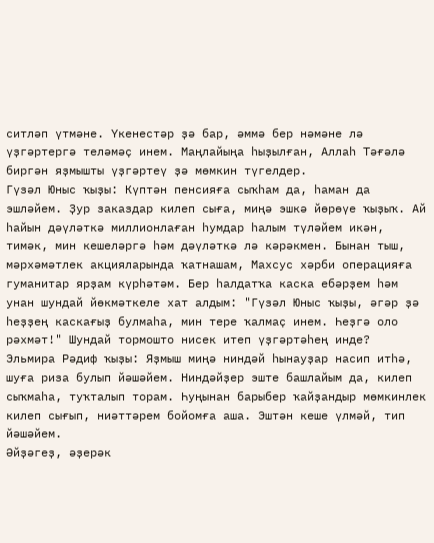ситләп үтмәне. Үкенестәр ҙә бар, әммә бер нәмәне лә үҙгәртергә теләмәҫ инем. Маңлайыңа һыҙылған, Аллаһ Тәғәлә биргән яҙмышты үҙгәртеү ҙә мөмкин түгелдер.
Гүзәл Юныс ҡыҙы: Күптән пенсияға сыҡһам да, һаман да эшләйем. Ҙур заказдар килеп сыға, миңә эшкә йөрөүе ҡыҙыҡ. Ай һайын дәүләткә миллионлаған һумдар һалым түләйем икән, тимәк, мин кешеләргә һәм дәүләткә лә кәрәкмен. Бынан тыш, мәрхәмәтлек акцияларында ҡатнашам, Махсус хәрби операцияға гуманитар ярҙам күрһәтәм. Бер һалдатҡа каска ебәрҙем һәм унан шундай йөкмәткеле хат алдым: "Гүзәл Юныс ҡыҙы, әгәр ҙә һеҙҙең каскағыҙ булмаһа, мин тере ҡалмаҫ инем. Һеҙгә оло рәхмәт!" Шундай тормошто нисек итеп үҙгәртәһең инде?
Эльмира Рәдиф ҡыҙы: Яҙмыш миңә ниндәй һынауҙар насип итһә, шуға риза булып йәшәйем. Ниндәйҙер эште башлайым да, килеп сыҡмаһа, туҡталып торам. Һуңынан барыбер ҡайҙандыр мөмкинлек килеп сығып, ниәттәрем бойомға аша. Эштән кеше үлмәй, тип йәшәйем.
Әйҙәгеҙ, әҙерәк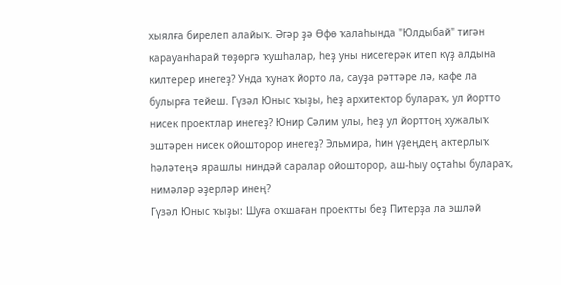хыялға бирелеп алайыҡ. Әгәр ҙә Өфө ҡалаһында "Юлдыбай" тигән карауанһарай төҙөргә ҡушһалар, һеҙ уны нисегерәк итеп күҙ алдына килтерер инегеҙ? Унда ҡунаҡ йорто ла, сауҙа рәттәре лә, кафе ла булырға тейеш. Гүзәл Юныс ҡыҙы, һеҙ архитектор булараҡ, ул йортто нисек проектлар инегеҙ? Юнир Сәлим улы, һеҙ ул йорттоң хужалыҡ эштәрен нисек ойошторор инегеҙ? Эльмира, һин үҙеңдең актерлыҡ һәләтеңә ярашлы ниндәй саралар ойошторор, аш-һыу оҫтаһы булараҡ, нимәләр әҙерләр инең?
Гүзәл Юныс ҡыҙы: Шуға оҡшаған проектты беҙ Питерҙа ла эшләй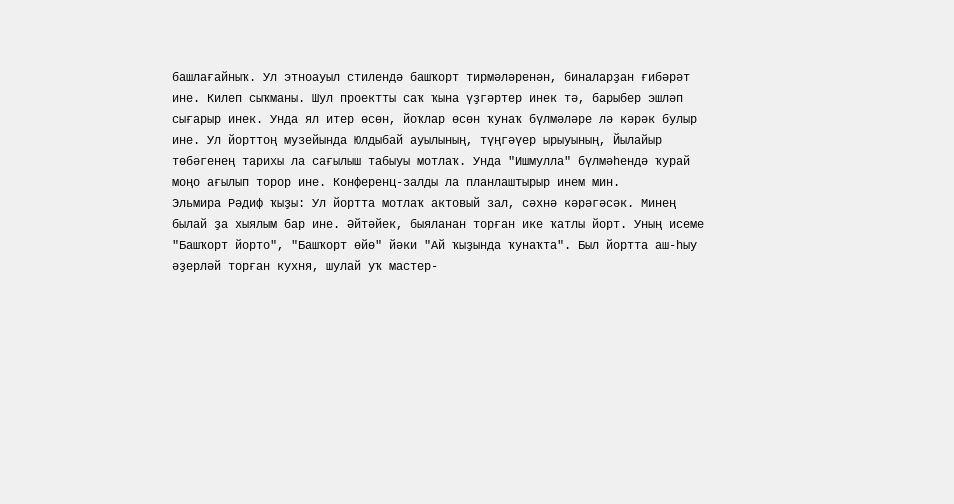башлағайныҡ. Ул этноауыл стилендә башҡорт тирмәләренән, биналарҙан ғибәрәт ине. Килеп сыҡманы. Шул проектты саҡ ҡына үҙгәртер инек тә, барыбер эшләп сығарыр инек. Унда ял итер өсөн, йоҡлар өсөн ҡунаҡ бүлмәләре лә кәрәк булыр ине. Ул йорттоң музейында Юлдыбай ауылының, түңгәүер ырыуының, Йылайыр төбәгенең тарихы ла сағылыш табыуы мотлаҡ. Унда "Ишмулла" бүлмәһендә ҡурай моңо ағылып торор ине. Конференц-залды ла планлаштырыр инем мин.
Эльмира Рәдиф ҡыҙы: Ул йортта мотлаҡ актовый зал, сәхнә кәрәгәсәк. Минең былай ҙа хыялым бар ине. Әйтәйек, быяланан торған ике ҡатлы йорт. Уның исеме "Башҡорт йорто", "Башҡорт өйө" йәки "Ай ҡыҙында ҡунаҡта". Был йортта аш-һыу әҙерләй торған кухня, шулай уҡ мастер-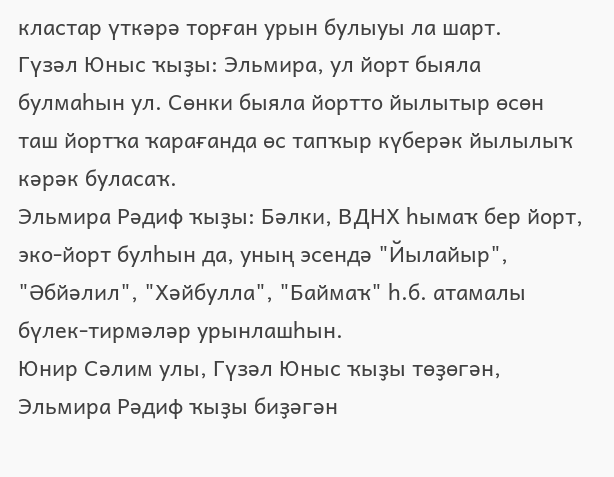кластар үткәрә торған урын булыуы ла шарт.
Гүзәл Юныс ҡыҙы: Эльмира, ул йорт быяла булмаһын ул. Сөнки быяла йортто йылытыр өсөн таш йортҡа ҡарағанда өс тапҡыр күберәк йылылыҡ кәрәк буласаҡ.
Эльмира Рәдиф ҡыҙы: Бәлки, ВДНХ һымаҡ бер йорт, эко-йорт булһын да, уның эсендә "Йылайыр", "Әбйәлил", "Хәйбулла", "Баймаҡ" һ.б. атамалы бүлек-тирмәләр урынлашһын.
Юнир Сәлим улы, Гүзәл Юныс ҡыҙы төҙөгән, Эльмира Рәдиф ҡыҙы биҙәгән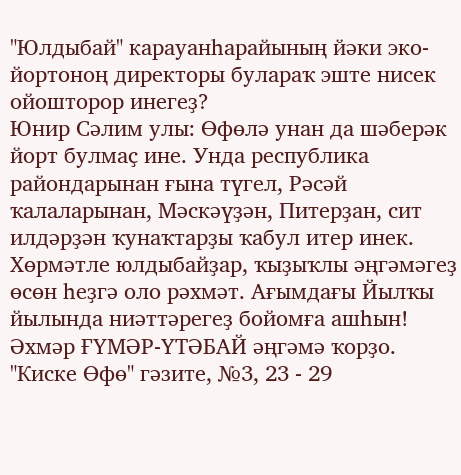"Юлдыбай" карауанһарайының йәки эко-йортоноң директоры булараҡ эште нисек ойошторор инегеҙ?
Юнир Сәлим улы: Өфөлә унан да шәберәк йорт булмаҫ ине. Унда республика райондарынан ғына түгел, Рәсәй ҡалаларынан, Мәскәүҙән, Питерҙан, сит илдәрҙән ҡунаҡтарҙы ҡабул итер инек.
Хөрмәтле юлдыбайҙар, ҡыҙыҡлы әңгәмәгеҙ өсөн һеҙгә оло рәхмәт. Ағымдағы Йылҡы йылында ниәттәрегеҙ бойомға ашһын!
Әхмәр ҒҮМӘР-ҮТӘБАЙ әңгәмә ҡорҙо.
"Киске Өфө" гәзите, №3, 23 - 29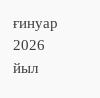ғинуар 2026 йыл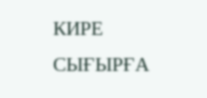КИРЕ СЫҒЫРҒА